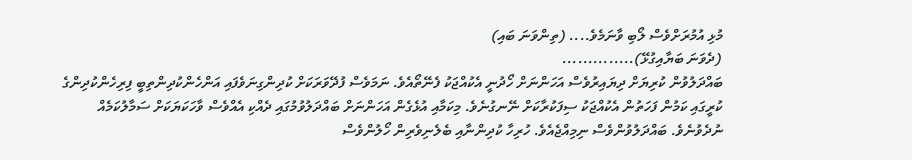މުޅި އުމުރަށްވެސް ލޯބި ވާނަމެވެ.... (ތިންވަނަ ބައި)
(ދެވަނަ ބަޔާއިގުޅޭ)..............
ބައްދަލުވުން ކުރިޔަށް ދިޔައިރުވެސް އަހަންނަށް ހޯދުނީ އެކުއްޖަކު ފެނޭތޯއެވެ. ނަމަވެސް ފުދޭވަރަކަށް ކުދިންގިނަވެފައި އަންހެންކުދިންތިބީ ފިރިހެންކުދިންގެ ކުރީގައި ކަމުން ފަހަތުން އެކުއްޖަކު ސިފަކުރާކަށް ނޭނގުނެވެ. މިކަމާއި އުޅެގެން އަހަންނަށް ބައްދަލުވުމުގައި ދެއްކި އެއްވެސް ވާހަކަޔަކަށް ސަމާލުކަމެއް ނުދެވުނެވެ. ބައްދަލުވުންވެސް ނިމިއްޖެއެވެ. ހުރިހާ ކުދިންނާއި ބެލެނިވެރިން ހޯލުންވެސް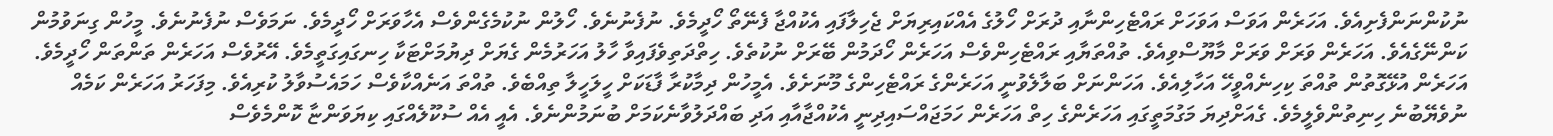ނުކުންނަންފެށިއެވެ. އަހަރެން އަވަސް އަވަހަށް ރައްޓެހިންނާއި ދުރަށް ހޯލުގެ އެއްކައިރިޔަށް ޖެހިލާފައި އެކުއްޖާ ފެނޭތޯ ހޯދީމެވެ. ނުފެނުނެވެ. ހޯލުން ނުކުމެގެންވެސް އެހާވަރަށް ހޯދީމެވެ. ނަމަވެސް ނުފެނުނެވެ. މީހުން ގިނަވުމުން ކަންނޭގެއެވެ. އަހަރެން ވަރަށް ވަރަށް މާޔޫސްވިއެވެ. ތުއްތަޔާއި ރައްޓެހިންވެސް އަހަރެން ހޯދަމުން ބޭރަށް ނުކުތެވެ. ހިތްދަތިވެފައިވާ ހާލު އަހަރުމެން ގެޔަށް ދިޔުމަށްޓަކާ ހިނގައިގަތީމެވެ. އޭރުވެސް އަހަރެން ތަންތަން ހޯދީމެވެ. އަހަރެން އުޅޭގޮތުން ތުއްތަ ކިހިނެއްވީހޭ އަހާލިއެވެ. އަހަންނަށް ބަލާލެވުނީ އަހަރެންގެ ރައްޓެހިންގެ މޫނަށެވެ. އެމީހުން ދިމާކުރާ ފާޑަކަށް ހީލަހީލާ ތިއްބެވެ. ތުއްތަ އަނެއްކާވެސް ހަމައެސުވާލު ކުރިއެވެ. މިފަހަރު އަހަރެން ކަމެއް ނުވެޔޭބުނެ ހިނިތުންވެލީމެވެ. ގެއަށްދިޔަ މަގުމަތީގައި އަހަރެންގެ ހިތް އަހަރެން ހަމަޖައްސައިދިނީ އެކުއްޖާއާއި އަދި ބައްދަލުވާނެކަމަށް ބުނަމުންނެވެ. އެއީ އެއް ސުކޫލެއްގައި ކިޔަވަންޏާ ކޮންމެވެސް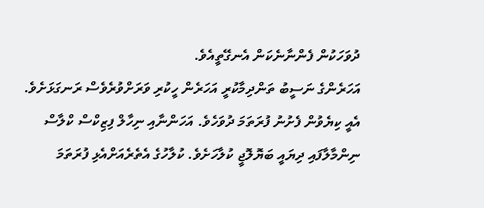ދުވަހަކުން ފެންނާނެކަން އެނގޭތީއެވެ.
އަހަރެންގެ ނަސީބު ތަންދިމާކުރީ އަހަރެން ހީކުރި ވަރަށްވުރެވެސް ރަނގަޅަށެވެ. އެއީ ކިޔެވުން ފެށުނު ފުރަތަމަ ދުވަހެވެ. އަހަންނާއި ނިހާލް ފިޒިކްސް ކްލާސް ނިންމާލާފައި ދިޔައީ ބަޔޮލޮޖީ ކުލާހަށެވެ. ކުލާހުގެ އެތެރެއަށްއެޅި ފުރަތަމަ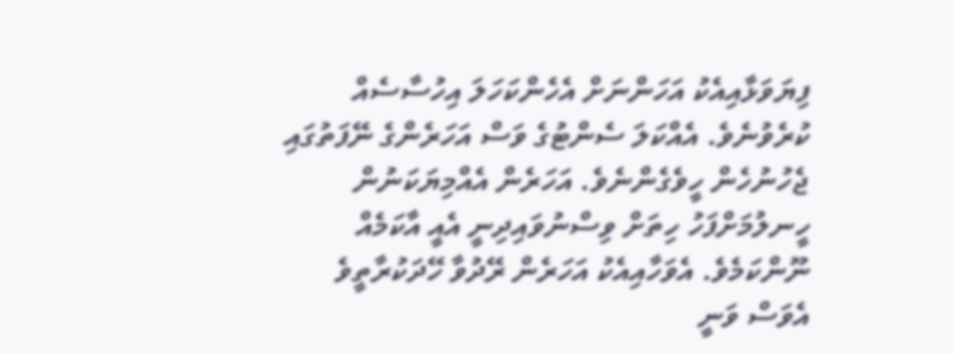ފިޔަވަޅާއިއެކު އަހަންނަށް އެހެންކަހަލަ އިހުސާސެއް ކުރެވުނެވެ. އެއްކަލަ ސެންޓުގެ ވަސް އަހަރެންގެ ނޭފަތުގައި ޖެހުނުހެން ހީވެގެންނެވެ. އަހަރެން އެއްމިޔަކަނުން ހީނލުމަށްފަހު ހިތަށް ވިސްނުވައިދިނީ އެއީ އާކަމެއް ނޫންކަމެވެ. އެވަހާއިއެކު އަހަރެން ރޭދުވާ ހޭދަކުރާތީވެ އެވަސް ވަނީ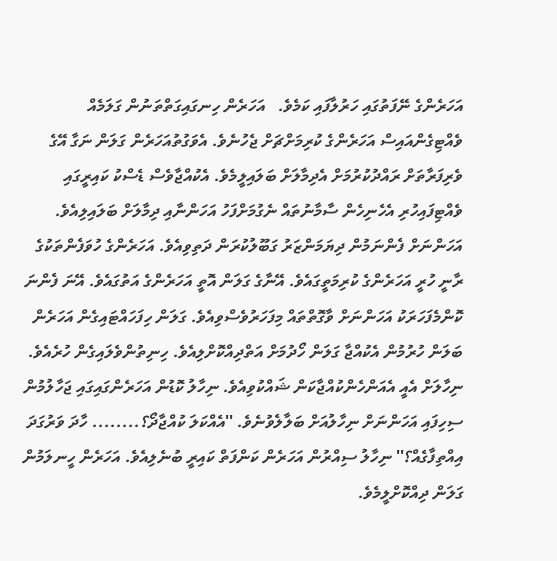އަހަރެންގެ ނޭފަތުގައި ހަރުލާފައި ކަމެވެ.   އަހަރެން ހިނގައިގަތްތަނުން ގަލަމެއް ވެއްޓިގެންއައިސް އަހަރެންގެ ކުރިމަށްޗަށް ޖެހުނެވެ. އެވަގުތުއަހަރެން ގަލަން ނަގާ އޭގެ ވެރިފަރާތަށް ރައްދުކުރުމަށް އެދިމާލަށް ބަލައިލީމެވެ. އެކުއްޖާވެސް ޑެސްކު ކައިރީގައި ވެއްޓިފައިހުރި އެހެނިހެން ސާމާނުތައް ނެގުމަށްފަހު އަހަންނާއި ދިމާލަށް ބަލައިލިއެވެ. އަހަންނަށް ފެންނަމުން ދިޔަމަންޒަރު ގަބޫލުކުރަން ދަތިވިއެވެ. އަހަރެންގެ ހުވަފެންތަކުގެ ރާނީ ހުރީ އަހަރެންގެ ކުރިމަތީގައެވެ. އޭނާގެ ގަލަން އޮތީ އަހަރެންގެ އަތުގައެވެ. އޭނަ ފެންނަ ކޮންމެފަހަރަކު އަހަންނަށް ވާގޮތްތައް މިފަހަރުވެސްވިއެވެ. ގަލަން ހިފަހައްޓައިގެން އަހަރެން ބަލަން ހުރުމުން އެކުއްޖާ ގަލަން ހޯދުމަށް އަތްދިއްކޮށްލިއެވެ. ހިނިތުންވެލައިގެން ހުރެއެވެ. ނިހާލަށް އެއީ އެއަންހެންކުއްޖާކަން ޝައްކުވިއެވެ. ނިހާލު ކޮޑުން އަހަރެންގައިގައި ޖަހާލުމުން ސިހިފައި އަހަންނަށް ނިހާލުއަށް ބަލާލެވުނެވެ. ''އެއްކަލަ ކުއްޖާދޯ؟........ ހާދަ ވަރުގަދަ އިއްތިފާގެއް؟'' ނިހާލު ސިއްރުން އަހަރެން ކަންފަތް ކައިރީ ބުނެލިއެވެ. އަހަރެން ހީނލަމުން ގަލަން ދިއްކޮށްލީމެވެ.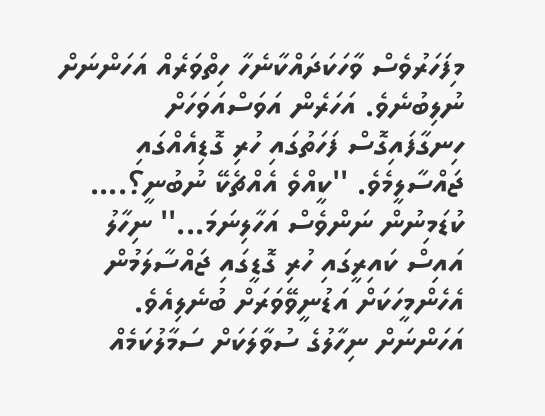މިފަހަރުވެސް ވާހަކަދައްކާނެހާ ހިތްވަރެއް އަހަންނަށް ނުލިބުނެވެ. އަހަރެން އަވަސްއަވަހަށް ހިނގާފައިގޮސް ފަހަތުގައި ހުރި ގޮޑިއެއްގައި ޖައްސާލީމެވެ. ''ކީއްވެ އެއްޗެކޭ ނުބުނީ؟.... ކުޑަމިނުން ނަންވެސް އަހާލިނަމަ...'' ނިހާލު އައިސް ކައިރީގައި ހުރި ގޮޑީގައި ޖައްސާލަމުން އެހެންމީހަކަށް އަޑުނީވޭވަރަށް ބުނެލިއެވެ. އަހަންނަށް ނިހާލުގެ ސުވާލަކަށް ސަމާލުކަމެއް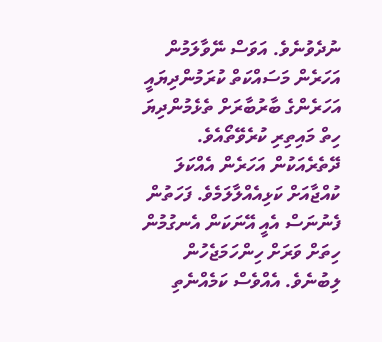ނުދެވުނެވެ. އަވަސް ނޭވާލަމުން އަހަރެން މަސައްކަތް ކުރަމުންދިޔައީ އަހަރެންގެ ބާރުބާރަށް ތެޅެމުންދިޔަ ހިތް މައިތިރި ކުރެވޭތޯއެވެ. ދޭތެރެއަކުން އަހަރެން އެއްކަލަ ކުއްޖާއަށް ކަޅިއެއްލާލަމެވެ. ފަހަތުން ފެނުނަސް އެއީ އޭނަކަން އެނގުމުން ހިތަށް ވަރަށް ހިންހަމަޖެހުން ލިބުނެވެ. އެއްވެސް ކަމެއްނެތި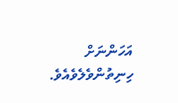އަހަންނަށް ހިނިތުންވެލެވެއެވެ.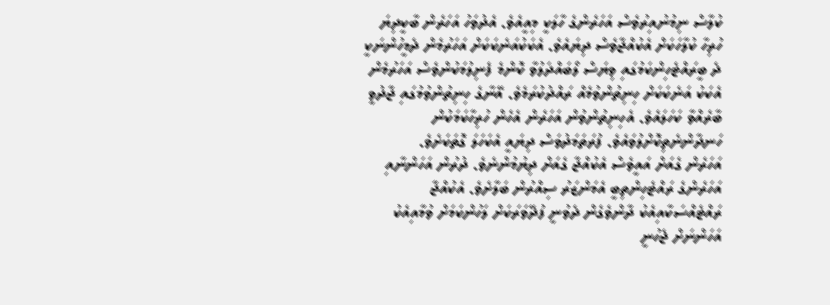ކުލާސް ނިމުނުއިރުވެސް އަހަރެންގެ ހާލަކީ މިއީއެވެ. އެދުވަހު އަހަރެން ބާކީދިޔަ ހުރިހާ ކުލާހަކަށް އެކުއްޖާވެސް ދިޔައެވެ. އެކަކުއަނެކަކަށް އަހަރުމެން ދެމީހުންނަކީ ދެ ބީރައްޓެހިންކަމުގައި ވިޔަސް ލޯބައްދަލުވާ ކޮންމެ ފެނިލުމަކުންވެސް އަހަރުމެން އެކަކު އަނެކަކަށް ހިނިތުންވުމެއް ރައްދުކުރަމެވެ. އޭނާގެ ހިނިތުންވުމުގައި ޖާދުވީ ބާރެއްވާ ކަހަލައެވެ. އެހިނިތުންވުން އަހަރެން އެހެން ހުރިހާކަމަކުން ހަނދާންނެތިކޮށްލުވައެވެ. ފުރަތަމަދުވަސް ދިޔައީ އެކަހަލަ ގޮތަކަށެވެ.
އަހަރެން ގެއަށް އައީވެސް އެކުއްޖާ ގެއަށް ދިޔުމުންނެވެ. ދުރުން އަހަންނާއި އަހަރެންގެ ރައްޓެހިންތިބީ އެމަންޒަރު ސިއްރުން ބަލާށެވެ. އެކުއްޖާ ރައްޓެއްސަކާއިއެކު ދާންވެގެން ދެވުނީ ފުދޭވަރަކަށް ލަހުންކަމަށް ވުމާއިއެކު އަހަންނަށް ޖެހުނީ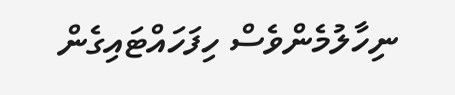ނިހާލުމެންވެސް ހިފަހައްޓައިގެން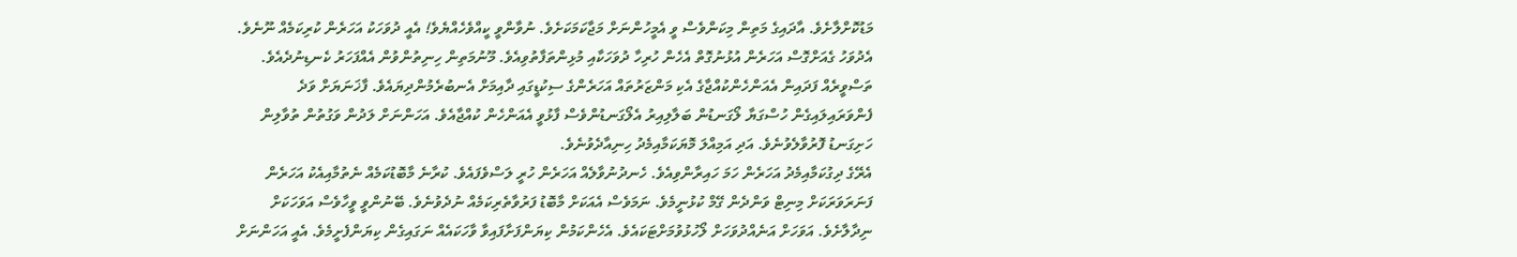މަޑުކޮށްލާށެވެ. އާދައިގެ މަތިން މިކަންވެސް ވީ އެމީހުންނަށް މަޖާކަމަކަށެވެ. ނުވާންވީ ކީއްވެހެއްޔެވެ! އެއީ ދުވަހަކު އަހަރެން ކުރިކަމެއް ނޫނެވެ. އެދުވަހު ގެއަށްގޮސް އަހަރެން އުޅުނުގޮތް އެހެން ހުރިހާ ދުވަހަކާއި މުޅިންތަފާތުވިއެވެ. މޫނުމަތިން ހިނިތުންވުން އެއްފަހަރު ކެނޑިނުދެއެވެ. ތަސްވީރެއް ފަދައިން އެއަންހެންކުއްޖާގެ އެކި މަންޒަރުތައް އަހަރެންގެ ސިކުޑީގައި ދާއިމަށް އެނބުރެމުންދިޔައެވެ. ފާޚަނަޔަށް ވަދެ ފެންވަރައިލައިގެން ހުސްގަޔާ ލޯގަނޑުން ބަލާލިއިރު އެލޯގަނޑުންވެސް ފާޅުވީ އެއަންހެން ކުއްޖާއެވެ. އަހަންނަށް ލަދުން ވަގުތުން ތުވާލިން ހަށިގަނޑު ފޮރުވާލެވުނެވެ. އަދި އަމިއްލަ މޮޔަކަމާއިމެދު ހިނިއާދެވުނެވެ.
އެރޭގެ ދިގުކަމާއިމެދު އަހަރެން ހަމަ ހައިރާންވިއެވެ. ހެނދުނުވާލެއް އަހަރެން ހުރީ ލަސްވެފައެވެ. ކުރާނެ މާބޮޑުކަމެއް ނެތުމާއިއެކު އަހަރެން ފަނަރަވަރަކަށް މިނިޓް ވަންދެން ގޭމް ކުޅުނީމެވެ. ނަމަވެސް އެއަކަށް މާބޮޑު ފަރުވާތެރިކަމެއް ނުދެވުނެވެ. ބޭނުންވީ ވީހާވެސް އަވަހަކަށް ނިދާލާށެވެ. އަވަހަށް އަނެއްދުވަހަށް ލޯހުޅުވުމަށްޓަކައެވެ. އެހެންކަމުން ކިޔަންފަށާފައިވާ ވާހަކައެއް ނަގައިގެން ކިޔަންފެށީމެވެ. އެއީ އަހަންނަށް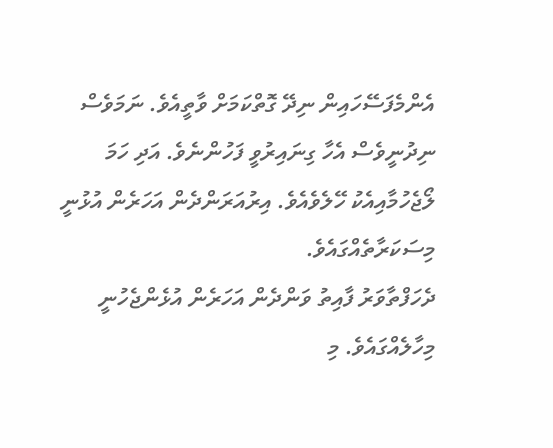އެންމެފަސޭހައިން ނިދޭ ގޮތްކަމަށް ވާތީއެވެ. ނަމަވެސް ނިދުނީވެސް އެހާ ގިނައިރުވީ ފަހުންނެވެ. އަދި ހަމަ ލޯޖެހުމާއިއެކު ހޭލެވެއެވެ. އިރުއަރަންދެން އަހަރެން އުޅުނީ މިސަކަރާތެއްގައެވެ.
ދެހަފްތާވަރު ފާއިތު ވަންދެން އަހަރެން އުޅެންޖެހުނީ މިހާލެއްގައެވެ. މި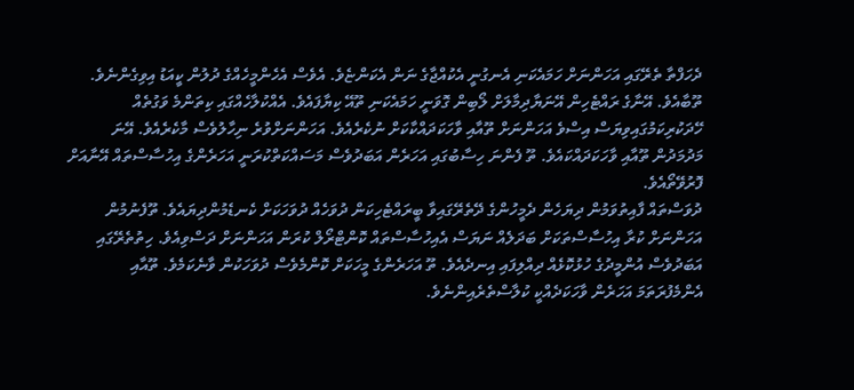ދެހަފްތާ ތެރޭގައި އަހަންނަށް ހަމައެކަނި އެނގުނީ އެކުއްޖާގެ ނަން އެކަންޏެވެ. އެވެސް އެހެންމީހެއްގެ ދުލުން ކީއަޑު އިވިގެންނެވެ. ތޫބާއެވެ. އޭނާގެ ރައްޓެހިން އޭނަޔާދިމާލަށް ލޯބިން ގޮވަނީ ހަމައެކަނި ތޫއޭ ކިޔާފައެވެ. އެއްކުލާހެއްގައި ކިތަންމެ ވަގުތެއް ހޭދަކުރިކަމުގައިވިޔަސް އިސްވެ އަހަންނަށް ތޫއާއި ވާހަކަދައްކާކަށް ނުކެރެއެވެ. އަހަންނަށްވުރެ ނިހާލުވެސް މާކެރެއެވެ. އޭނަ މަދުމަދުން ތޫއާއި ވާހަކަދައްކައެވެ. ތޫ ފެންނަ ހިސާބުގައި އަހަރެން އަބަދުވެސް މަސައްކަތްކުރަނީ އަހަރެންގެ އިހުސާސްތައް އޭނާއަށް ފޮރުވޭތޯއެވެ.
ދުވަސްތައް ފާއިތުވަމުން ދިޔަހެން ދެމީހުންގެ ދޭތެރޭގައިވާ ބީރައްޓެހިކަން ދުވަހެއް ދުވަހަކަށް ކެނޑެމުންދިޔައެވެ. ތޫފެނުމުން އަހަންނަށް ކުރާ އިހުސާސްތަކަށް ބަދަލެއް ނަޔަސް އެއިހުސާސްތައް ކޮންޓްރޯލް ކުރަން އަހަންނަށް ދަސްވިއެވެ. ހިތުތެރޭގައި އަބަދުވެސް އުންމީދުގެ ހުޅުކޮޅެއް ދިއްލިފައި އިނދެއެވެ. ތޫ އަހަރެންގެ މީހަކަށް ކޮންމެވެސް ދުވަހަކުން ވާނެކަމެވެ. ތޫއާއި އެންމެފުރަތަމަ އަހަރެން ވާހަކަދެއްކީ ކުލާސްތެރެއިންނެވެ.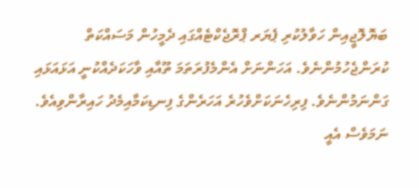ބަޔޮލޮޖީއިން ހަވާލުކުރި ޕެޔަރ ޕްރޮޖެކްޓެއްގައި ދެމީހުން މަސައްކަތް ކުރަންޖެހުމުންނެވެ. އަހަންނަށް އެންމެފުރަތަމަ ތޫއާއި ވާހަކަދެއްކުނީ އަޅައަޅައި ގަންނަމުންނެވެ. ފިރިހެނަކަށްވެހުރެ އަހަރެންގެ ފިނޑިކަމާއިމެދު ހައިރާންވިއެވެ. ނަމަވެސް އެއީ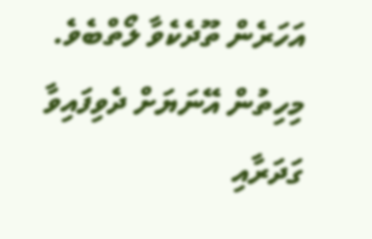އަހަރެން ތޫދެކެވާ ލޯތްބެވެ. މިހިތުން އޭނަޔަށް ދެވިފައިވާ ގަދަރާއި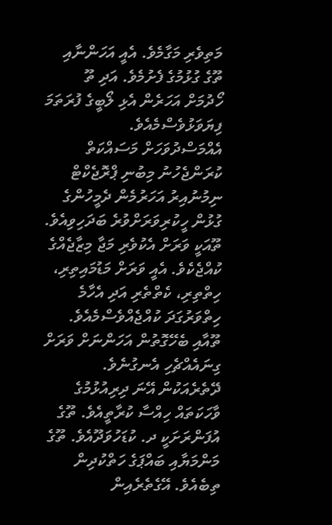މަތިވެރި މަގާމެވެ. އެއީ އަހަންނާއި ތޫގެ ގުޅުމުގެ ފެށުމެވެ. އަދި ތޫ ހޯދުމަށް އަހަރެން އެޅި ލޯބީގެ ފުރަތަމަ ފިޔަވަޅުވެސްމެއެވެ.
އެއްމަސްދުވަހަށް މަސައްކަތް ކުރަންޖެހުނު މިބުނި ޕްރޮޖެކްޓް ނިމުނުއިރު އަހަރުމެން ދެމީހުންގެ ގުޅުން ހީކުރިވަރަށްވުރެ ބަދަހިވިއެވެ. ތޫއަކީ ވަރަށް އެކުވެރި މަޖާ މިޒާޖެއްގެ ކުއްޖެކެވެ. އެއީ ވަރަށް މަޑުމައިތިރި، ހިތްތިރި، ކެތްތެރި އަދި އެހާމެ ހިތްވަރުގަދަ ކުއްޖެއްވެސްމެއެވެ. ތޫއާއި ބެހޭގޮތުން އަހަންނަށް ވަރަށް ގިނައެއްޗެހި އެނގުނެވެ. ދޭތެރެއަކުން އޭނަ ދިރިއުޅުމުގެ ވާހަކަތައް ހިއްސާ ކުރާތީއެވެ. ތޫގެ އުފަންރަށަކީ ދ. ކުޑަހުވަދޫއެވެ. ތޫގެ މަންމަޔާއި ބައްޕަގެ ހަތްކުދިން ތިބެއެވެ. އޭގެތެރެއިން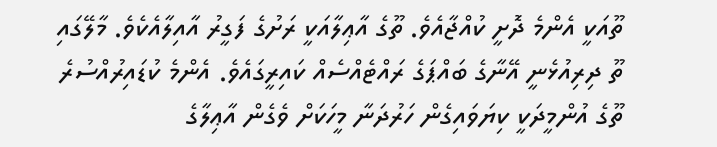ތޫއަކީ އެންމެ ދޮށީ ކުއްޖާއެވެ. ތޫގެ އާޢިލާއަކީ ރަށުގެ ފަގީރު އާއިލާއެކެވެ. މާލޭގައި ތޫ ދިރިއުޅެނީ އޭނާގެ ބައްޕަގެ ރައްޓެއްސެއް ކައިރީގައެވެ. އެންމެ ކުޑައިރުއްސުރެ ތޫގެ އުންމީދަކީ ކިޔަވައިގެން ހަރުދަނާ މީހަކަށް ވެގެން އާޢިލާގެ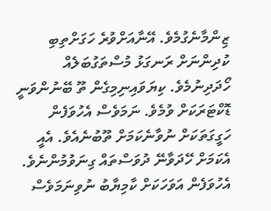ޒިންމާނެގުމެވެ. އޭނާއަށްވުރެ ހަގަށްތިބި ކުދިންނަށް ރަނގަޅު މުސްތަގުބަލެއް ހޯދަދިނުމެވެ. ކިޔަވައިނިމިގެން ތޫ ބޭނުންވަނީ ޑޮކްޓަރަކަށް ވުމެވެ. ނަމަވެސް އެހުވަފެން ހަގީގަތަކަށް ނުވާނެކަމަށް ތޫބުނެއެވެ. އެއީ އެކަމަށް ހޭދަވާނޭ ދުވަސްތައް ގިނަވުމުންނެވެ. އެހުވަފެން އަވަހަކަށް ކާމިޔާބު ނުވިނަމަވެސް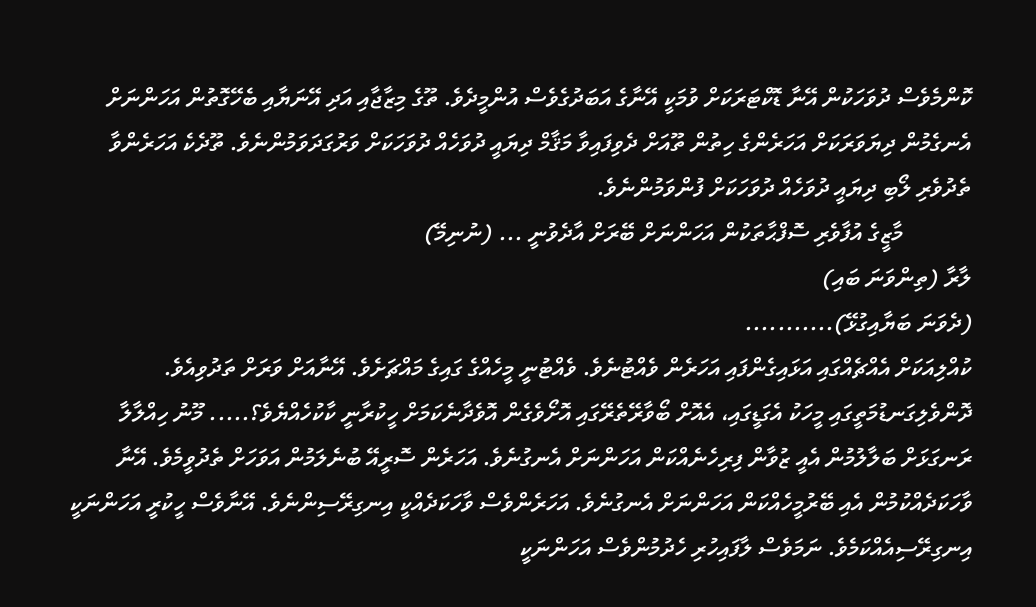ކޮންމެވެސް ދުވަހަކުން އޭނާ ޑޮކްޓަރަކަށް ވުމަކީ އޭނާގެ އަބަދުގެވެސް އުންމީދެވެ. ތޫގެ މިޒާޖާއި އަދި އޭނަޔާއި ބެހޭގޮތުން އަހަންނަށް އެނގެމުން ދިޔަވަރަކަށް އަހަރެންގެ ހިތުން ތޫއަށް ދެވިފައިވާ މަޤާމް ދިޔައީ ދުވަހެއް ދުވަހަކަށް ވަރުގަދަވަމުންނެވެ. ތޫދެކެ އަހަރެންވާ ތެދުވެރި ލޯބި ދިޔައީ ދުވަހެއް ދުވަހަކަށް ފުންވަމުންނެވެ.
            މާޒީގެ އުފާވެރި ސޮފްޙާތަކުން އަހަންނަށް ބޭރަށް އާދެވުނީ ... (ނުނިމޭ)
ލާރާ (ތިންވަނަ ބައި)
(ދެވަނަ ބަޔާއިގުޅޭ)...........
ކުއްލިއަކަށް އެއްޗެއްގައި އަޅައިގެންފައި އަހަރެން ވެއްޓުނެވެ. ވެއްޓުނީ މީހެއްގެ ގައިގެ މައްޗަށެވެ. އޭނާއަށް ވަރަށް ތަދުވިއެވެ. ދޮންވެލިގަނޑުމަތީގައި މީހަކު އެގަޑީގައި، އެއޮށް ބޯވާރޭތެރޭގައި އޮށޯވެގެން އޮވެދާނެކަމަށް ހީކުރާނީ ކާކުހެއްޔެވެ؟..... މޫނު ހިއްލާލާ ރަނގަޅަށް ބަލާލުމުން އެއީ ޒުވާން ފިރިހެނެއްކަން އަހަންނަށް އެނގުނެވެ. އަހަރެން ސޮރީއޭ ބުނެލަމުން އަވަހަށް ތެދުވީމެވެ. އޭނާ ވާހަކަދެއްކުމުން އެއި ބޭރުމީހެއްކަން އަހަންނަށް އެނގުނެވެ. އަހަރެންވެސް ވާހަކަދެއްކީ އިނގިރޭސިންނެވެ. އޭނާވެސް ހީކުރީ އަހަންނަކީ އިނގިރޭސިއެއްކަމެވެ. ނަމަވެސް ލާފައިހުރި ހެދުމުންވެސް އަހަންނަކީ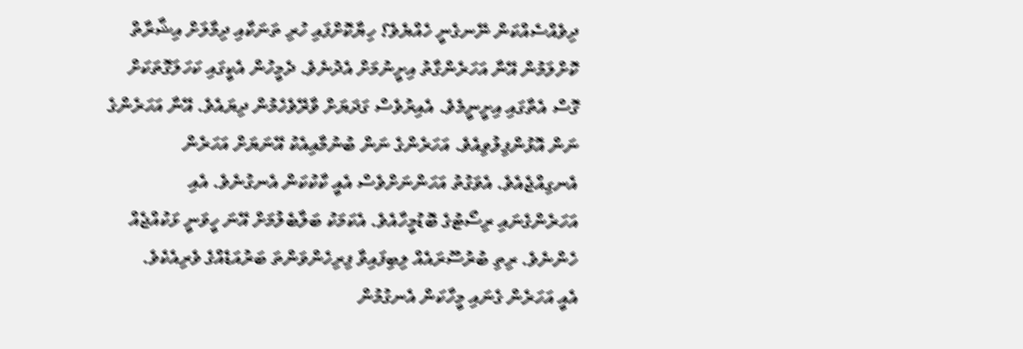ދިވެއްސެއްކަން ނޭނގެނީ ހެއްޔެވެ؟ ހިޔާކޮށްފައި ހުރި ތަނަކާއި ދިމާލަށް އިޝާރާތް ކޮށްލަމުން އޭނާ އަހަރެންގާތު އިށީނުމަށް އެދުނެވެ. ދެމީހުން އެކީގައި ކަހަލަގޮތަކަށް ގޮސް އެތާގައި އިށީނީމެވެ. އެއިރުވެސް ގަދަޔަށް ވާރޭވެހެމުން ދިޔައެވެ. އޭނާ އަހަރެންގެ ނަން އޮޅުންފިލުވިއެވެ. އަހަރެންގެ ނަން ބުނުމާއިއެކު އޭނަޔަށް އަހަރެން އެނގިއްޖެއެވެ. އެވަގުތު އަހަންނަށްވެސް އެއީ ކާކުކަން އެނގުނެވެ. އެއި އަހަރެންގެނައި ރިސޯޓުގެ ބޮޑުމީހާއެވެ. އެކަމަކު ބަލާބެލުމަށް އޭނަ ހީވަނީ ޅަކުއްޖެއް ހެންނެވެ. ރިތި ބުރުސޫރައެއް ލިބިފައިވާ ފިރިހެންވަންތަ ބަރުއަޑެއްގެ ވެރިއެކެވެ.
އެއީ އަހަރެން ގެނައި މީހާކަން އެނގުމުން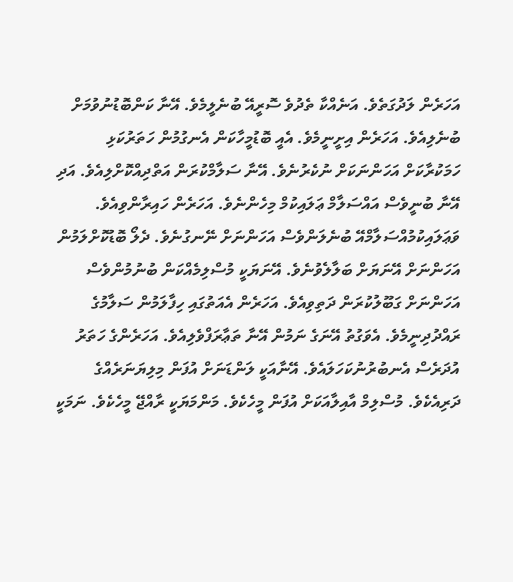އަހަރެން ލަދުގަތެވެ. އަނެއްކާ ތެދުވެ ސޮރީއޭ ބުނެލީމެވެ. އޭނާ ކަންބޮޑުނުވުމަށް ބުނެލިއެވެ. އަހަރެން އިށީނީމެވެ. އެއީ ބޮޑުމީހާކަން އެނގުމުން ހަތަރުކަޅި ހަމަކުރާކަށް އަހަންނަކަށް ނުކެރުނެވެ. އޭނާ ސަލާމްކުރަން އަތްދިއްކޮށްލިއެވެ. އަދި އޭނާ ބުނީވެސް އައްސަލާމް ޢަލައިކުމް މިހެންނެވެ. އަހަރެން ހައިރާންވިއެވެ. ވަޢަލައިކުމުއްސަލާމްއޭ ބުނެލަންވެސް އަހަންނަށް ނޭނގުނެވެ. ދެލޯ ބޮޑުކޮށްލަމުން އަހަންނަށް އޭނަޔަށް ބަލާލެވުނެވެ. އޭނަޔަކީ މުސްލިމެއްކަން ބުނުމުންވެސް އަހަންނަށް ގަބޫލުކުރަން ދަތިވިއެވެ. އަހަރެން އެއަތުގައި ހިފާލަމުން ސަލާމުގެ ރައްދުދިނީމެވެ. އެވަގުތު އޭނަގެ ނަމުން އޭނާ ތަޢާރަފްވެލިއެވެ. އަހަރެންގެ ހަތަރު އުދަރެސް އެނބުރުނުކަހަލައެވެ. އޭނާއަކީ ލަންޑަނަށް އުފަން މިލިޔަނަރެއްގެ ދަރިއެކެވެ. މުސްލިމް އާއިލާއަކަށް އުފަން މީހެކެވެ. މަންމަޔަކީ ރާއްޖޭ މީހެކެވެ. ނަމަކީ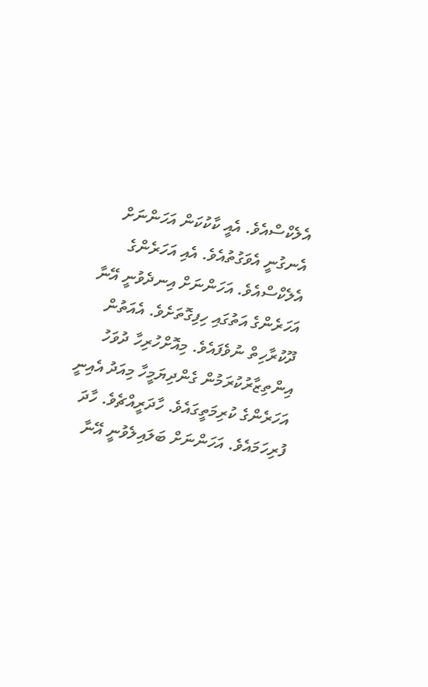އެލެކްސްއެވެ. އެއީ ކާކުކަން އަހަންނަށް އެނގުނީ އެވަގުތުއެވެ. އެއި އަހަރެންގެ އެލެކްސްއެވެ. އަހަންނަށް އިނދެވުނީ އޭނާ އަހަރެންގެ އަތުގައި ހިފިގޮތަށެވެ. އެއަތުން ދޫކުރާހިތް ނުވެފައެވެ. މިއޮށްހުރިހާ ދުވަހު އިންތިޒާރުކުރަމުން ގެންދިޔަމީހާ މިއަދު އެއިނީ އަހަރެންގެ ކުރިމަތީގައެވެ. ހާދަރީއްޗެވެ. ހާދަ ފުރިހަމައެވެ. އަހަންނަށް ބަލައިލެވުނީ އޭނާ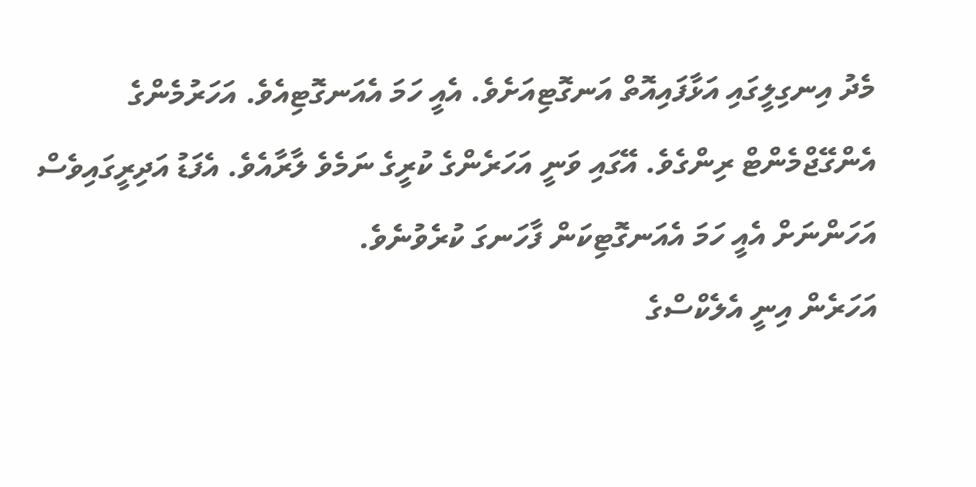މެދު އިނގިލީގައި އަޅާފައިއޮތް އަނގޮޓިއަށެވެ. އެއީ ހަމަ އެއަނގޮޓިއެވެ. އަހަރުމެންގެ އެންގޭޖްމެންޓް ރިންގެވެ. އޭގައި ވަނީ އަހަރެންގެ ކުރީގެ ނަމެވެ ލާރާއެވެ. އެފަޑު އަދިރީގައިވެސް އަހަންނަށް އެއީ ހަމަ އެއަނގޮޓިކަން ފާހަނގަ ކުރެވުނެވެ.
އަހަރެން އިނީ އެލެކްސްގެ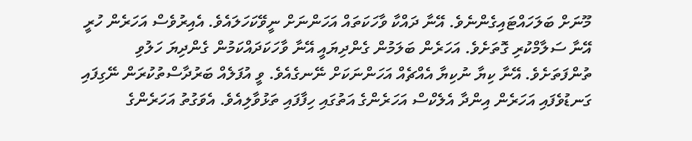މޫނަށް ބަލަހައްޓައިގެންނެވެ. އޭނާ ދައްކާ ވާހަކަތައް އަހަންނަށް ނީވޭކަހަލައެވެ. އެއިރުވެސް އަހަރެން ހުރީ އޭނާ ސަލާމްކުރި ގޮތަށެވެ. އަހަރެން ބަލަމުން ގެންދިޔައީ އޭނާ ވާހަކަދައްކަމުން ގެންދިޔަ ހަލުވި ތުންފަތަށެވެ. އޭނާ ކިޔާ ނުކިޔާ އެއްޗެއް އަހަންނަކަށް ނޭނގެއެވެ. ވީ އުފަލެއް ބަރުދާސްތުކުރަން ނޭގިފައި ގަނޑުވެފައި އަހަރެން އިންދާ އެލެކްސް އަހަރެންގެ އަތުގައި ހިފާފައި ތަޅުވާލިއެވެ. އެވަގުތު އަހަރެންގެ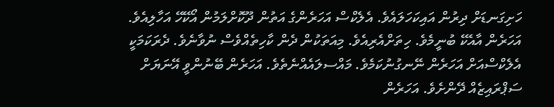ހަށިގަނޑަށް ދިރުން އައިކަހަލައެވެ. އެލެކްސް އަހަރެންގެ އަތުން ދޫކޮށްލަމުން އޯކޭހޭ އަހާލިއެވެ. އަހަރެން އާއެކޭ ބުނީމެވެ. ހިތަށްއެރިއެވެ. މިއަތަކުން ދެން ކާހިތެއްވެސް ނުވާނެވެ. ދެރަކަމަކީ އެލެކްސްއަށް އަހަރެން ނޭނގުނުކަމެވެ. މައްސލައެއްނެތެވެ. އަހަރެން ބޭނުންވީ އޭނަޔަށް ސަޕްރައިޒެއް ދޭންށެވެ. އަހަރެން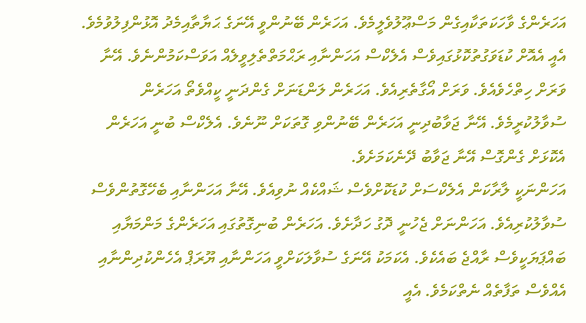އަހަރެންގެ ވާހަކަތަކާއިގެން މަސްޢޫލުވެލީމެވެ. އަހަރެން ބޭނުންވީ އޭނަގެ ޙަޔާތާއިމެދު އޮޅުންފިލުވުމެވެ. އެއީ އެއޮށް ކުޑަވަގުތުކޮޅުގައިވެސް އެލެކްސް އަހަންނާއި ރަޙްމަތްތެލިވީލެއް އަވަސްކަމުންނެވެ. އޭނާ ވަރަށް ހިތްހެވެއެވެ. ވަރަށް އޯގާތެރިއެވެ. އަހަރެން ލަންޑަނަށް ގެންދަނީ ކީއްވެތޯ އަހަރެން ސުވާލުކުރީމެވެ. އޭނާ ޖަވާބުދިނީ އަހަރެން ބޭނުންވި ގޮތަކަށް ނޫނެވެ. އެލެކްސް ބުނީ އަހަރެން އެކޮޅަށް ގެންގޮސް އޭނާ ޖަވާބު ދޭނެކަމަށެވެ.
އަހަންނަކީ ލާރާކަން އެލެކްސަށް ކުޑަކޮށްވެސް ޝައްކެއް ނުވިއެވެ. އޭނާ އަހަންނާއި ބެހޭގޮތުންވެސް ސުވާލުކުރިއެވެ. އަހަންނަށް ޖެހުނީ ދޮގު ހަދާށެވެ. އަހަރެން ބުނިގޮތުގައި އަހަރެންގެ މަންމަޔާއި ބައްޕަޔަކީވެސް ރާއްޖެ ބައެކެވެ. އެކަމަކު އޭނަގެ ސުވާލަކަށްވީ އަހަންނާއި ޔޫރަޕް އެހެންކުދިންނާއި އެއްވެސް ތަފާތެއް ނެތްކަމެވެ. އެއީ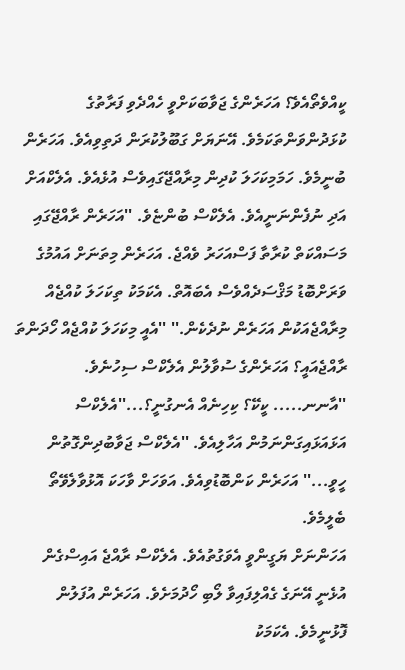ކީއްވެތޯއެވެ؟ އަހަރެންގެ ޖަވާބަކަށްވީ ހެއްދެވި ފަރާތުގެ ކުޅަދުންވަންތަކަމެވެ. އޭނަޔަށް ގަބޫލުކުރަން ދަތިވިއެވެ. އަހަރެން ބުނީމެވެ. ހަމަމިކަހަލަ ކުދިން މިރާއްޖޭގައިވެސް އުޅެއެވެ. އެލެކްއަށް އަދި ނުފެންނަނީއެވެ. އެލެކްސް ބުންޏެވެ. ''އަހަރެން ރާއްޖޭގައި މަސައްކަތް ކުރާތާ ފަސްއަހަރު ވެއްޖެ. އަހަރެން މިތަނަށް އައުމުގެ ވަރަށްބޮޑު މަޤްސަދެއްވެސް އެބައޮތް. އެކަމަކު ތިކަހަލަ ކުއްޖެއް މިރާއްޖެއަކުން އަހަރެން ނުދެކެން.'' ''އެއީ މިކަހަލަ ކުއްޖެއް ހޯދަންތަ ރާއްޖެއައީ؟ އަހަރެންގެ ސުވާލުން އެލެކްސް ސިހުނެވެ. ''އާނނ..... ކީކޭ؟ ކިހިނެއް އެނގުނީ؟...''އެލެކްސް އަޅައަޅައިގަންނަމުން އަހާލިއެވެ. ''އެލެކްސް ޖަވާބުދިންގޮތުން ހީވީ...'' އަހަރެން ކަންބޮޑުވިއެވެ. އަވަހަށް ވާހަކަ އޮޅުވާލެވޭތޯ ބެލީމެވެ.
އަހަންނަށް ޔަގީންވީ އެވަގުތުއެވެ. އެލެކްސް ރާއްޖެ އައިސްގެން އުޅެނީ އޭނަގެ ގެއްލިފައިވާ ލޯބި ހޯދުމަށެވެ. އަހަރެން އުފަލުން ފޮޅުނީމެވެ. އެކަމަކު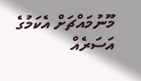މޫނުމައްޗަށް އެކަމުގެ އަސަރެއް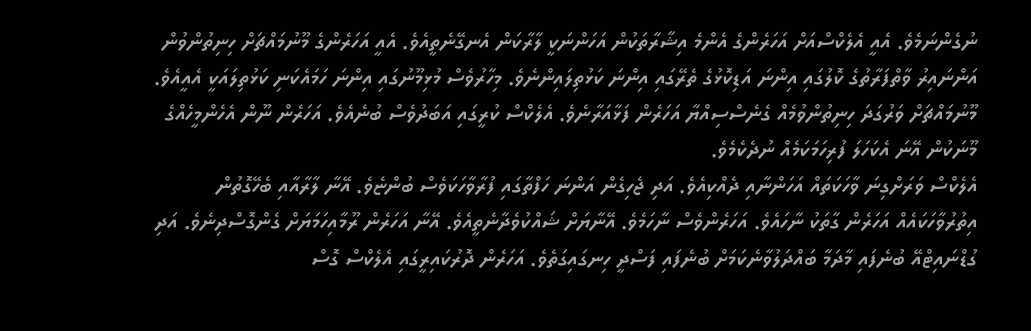ނުގެންނަމެވެ. އެއީ އެލެކްސްއަށް އަހަރެންގެ އެންމެ އިޝާރާތަކުން އަހަންނަކީ ލާރާކަން އެނގޭނެތީއެވެ. އެއީ އަހަރެންގެ މޫނުމައްޗަށް ހިނިތުންވުން އަންނައިރު ވާތްފަރާތުގެ ކޮލުގައި އިންނަ އަޑިކޮޅުގެ ތެރޭގައި އިންނަ ކަޅުތިލައިންނެވެ. މިހާރުވެސް މުޅިމޫނުގައި އިންނަ ހަމައެކަނި ކަޅުތިލައަކީ އެއީއެވެ. މޫނުމައްޗަށް ވަރުގަދަ ހިނިތުންވުމެއް ގެނެސްސިއްޔާ އަހަރެން ފަޅާއަރާނެވެ. އެލެކްސް ކުރީގައި އަބަދުވެސް ބުނެއެވެ. އަހަރެން ނޫން އެހެންމީހެއްގެ މޫނަކުން އޭނަ އެކަހަލަ ފުރިހަމަކަމެއް ނުދެކެމެވެ.
އެލެކްސް ވަރަށްގިނަ ވާހަކަތައް އަހަންނާއި ދެއްކިއެވެ. އަދި ޖެހިގެން އަންނަ ހަފްތާގައި ފުރާވާހަކަވެސް ބުންޏެވެ. އޭނާ ލާރާއާއި ބެހޭގޮތުން އިތުރުވާހަކައެއް އަހަރެން ގާތަކު ނާހައެވެ. އަހަރެންވެސް ނާހަމެވެ. އޭނާޔަށް ޝައްކުވެދާނެތީއެވެ. އޭނާ އަހަރެން ރޫމާއިހަމަޔަށް ގެންގޮސްދިނެވެ. އަދި ގުޑްނައިޓްއޭ ބުނެފައި މާދަމާ ބައްދަލުވާނެކަމަށް ބުނެފައި ފަސްދީ ހިނގައިގަތެވެ. އަހަރެން ދޮރުކައިރީގައި އެލެކްސް ގޮސް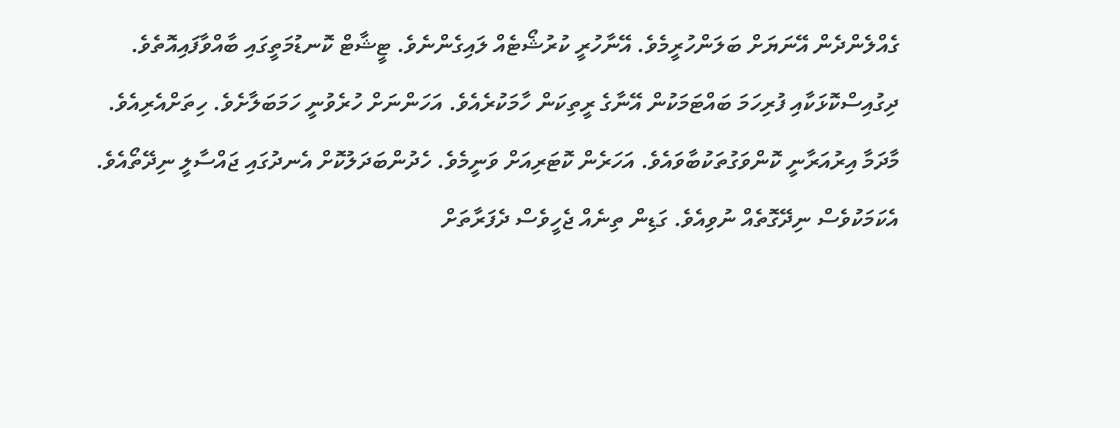ގެއްލެންދެން އޭނަޔަށް ބަލަންހުރީމެވެ. އޭނާހުރީ ކުރުޝޯޓެއް ލައިގެންނެވެ. ޓީޝާޓް ކޮނޑުމަތީގައި ބާއްވާފައިއޮތެވެ. ދިގުއިސްކޮޅަކާއި ފުރިހަމަ ބައްޓަމަކުން އޭނާގެ ރީތިކަން ހާމަކުރެއެވެ. އަހަންނަށް ހުރެވުނީ ހަމަބަލާށެވެ. ހިތަށްއެރިއެވެ. މާދަމާ އިރުއަރާނީ ކޮންވަގުތަކުބާވައެވެ. އަހަރެން ކޮޓަރިއަށް ވަނީމެވެ. ހެދުންބަދަލުކޮށް އެނދުގައި ޖައްސާލީ ނިދޭތޯއެވެ. އެކަމަކުވެސް ނިދޭގޮތެއް ނުވިއެވެ. ގަޑިން ތިނެއް ޖެހީވެސް ދެފަރާތަށް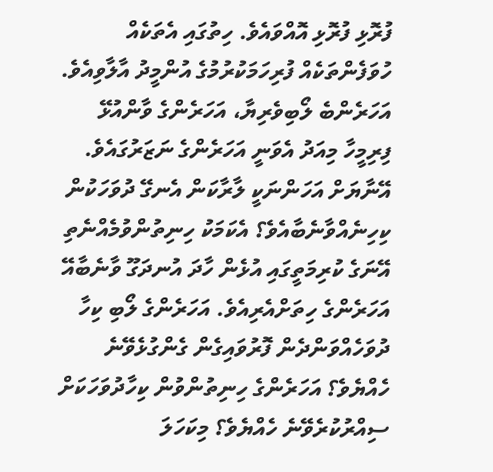ފުރޮޅި ފުރޮޅި އޮއްވައެވެ. ހިތުގައި އެތަކެއް ހުވަފެންތަކެއް ފުރިހަމަކުރުމުގެ އުންމީދު އާލާވިއެވެ. އަހަރެންބެ ލޯބިވެރިޔާ، އަހަރެންގެ ވާންއުޅޭ ފިރިމީހާ މިއަދު އެވަނީ އަހަރެންގެ ނަޒަރުގައެވެ. އޭނާޔަށް އަހަންނަކީ ލާރާކަން އެނގޭ ދުވަހަކުން ކިހިނެއްވާނެބާއެވެ؟ އެކަމަކު ހިނިތުންވުމެއްނެތި އޭނަގެ ކުރިމަތީގައި އުޅެން ހާދަ އުނދަގޫ ވާނެބާއޭ އަހަރެންގެ ހިތަށްއެރިއެވެ. އަހަރެންގެ ލޯބި ކިހާ ދުވަހެއްވަންދެން ފޮރުވައިގެން ގެންގުޅެވޭނެ ހެއްޔެވެ؟ އަހަރެންގެ ހިނިތުންވުން ކިހާދުވަހަކަށް ސިއްރުކުރެވޭނެ ހެއްޔެވެ؟ މިކަހަލަ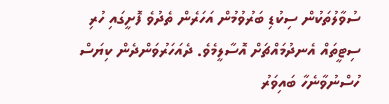ސުވާލުތަކުން ސިކުޑި ބަރުވުމުން އަހަރެން ތެދުވެ ފޮށީގައި ހުރި ސިޓީތައް އެނދުމައްޗަށް އޮސާލީމެވެ. ދެއަހަރުވަންދެން ކިޔަސް ހުސްނުވާނެހާ ބައިވަރު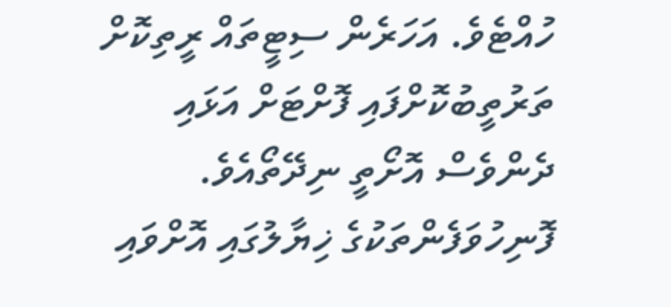ހުއްޓެވެ. އަހަރެން ސިޓީތައް ރީތިކޮށް ތަރުތީބުކޮށްފައި ފޮށްޓަށް އަޅައި ދެންވެސް އޮށޯތީ ނިދޭތޯއެވެ. ފޮނިހުވަފެންތަކުގެ ޚިޔާލުގައި އޮށްވައި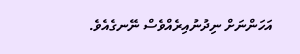އަހަންނަށް ނިދުނުއިރެއްވެސް ނޭނގެއެވެ.